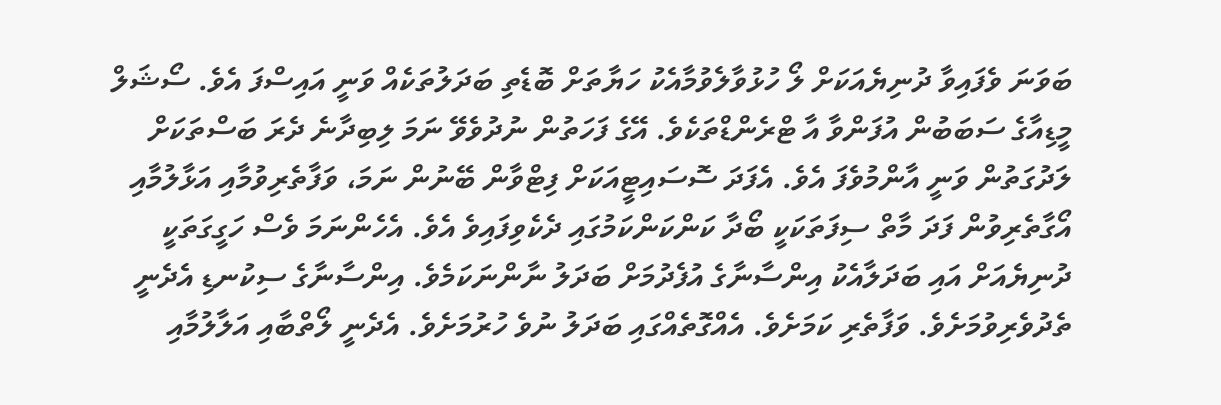ބަވަނަ ވެފައިވާ ދުނިޔެއަކަށް ލޯ ހުޅުވާލެވުމާއެކު ހަޔާތަށް ބޮޑެތި ބަދަލުތަކެއް ވަނީ އައިސްފަ އެވެ. ސޯޝަލް މީޑިއާގެ ސަބަބުން އުފަންވާ އާ ޓްރެންޑްތަކެވެ. އޭގެ ފަހަތުން ނުދުވެވޭ ނަމަ ލިބިދާނެ ދެރަ ބަސްތަކަށް ލަދުގަތުން ވަނީ އާންމުވެފަ އެވެ. އެފަދަ ސޮސައިޓީއަކަށް ފިޓްވާން ބޭނުން ނަމަ، ވަފާތެރިވުމާއި އަޅާލުމާއި އޯގާތެރިވުން ފަދަ މާތް ސިފަތަކަކީ ބޯދާ ކަންކަންކަމުގައި ދެކެވިފައިވެ އެވެ. އެހެންނަމަ ވެސް ހަގީގަތަކީ ދުނިޔެއަށް އައި ބަދަލާއެކު އިންސާނާގެ އުފެދުމަށް ބަދަލު ނާންނަކަމެވެ. އިންސާނާގެ ސިކުނޑި އެދެނީ ތެދުވެރިވުމަށެވެ. ވަފާތެރި ކަމަށެވެ. އެއްގޮތެއްގައި ބަދަލު ނުވެ ހުރުމަށެވެ. އެދެނީ ލޯތްބާއި އަލާލުމާއި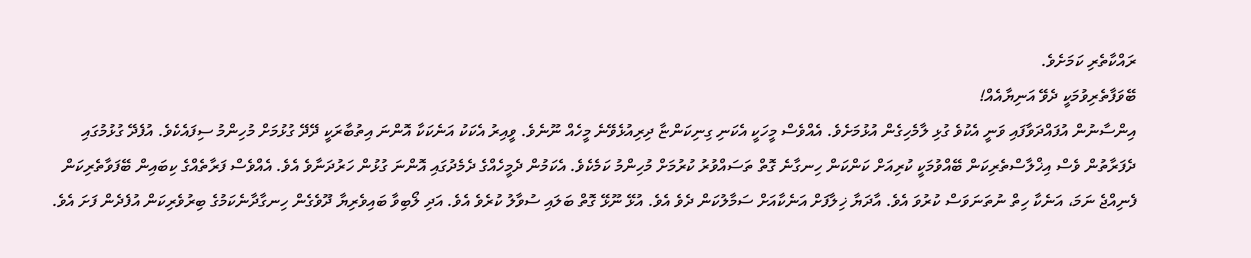ރައްކާތެރި ކަމަށެވެ.
ބޭވަފާތެރިވުމަކީ ދެވޭ އަނިޔާއެއް!
އިންސާނުން އުފައްދަވާފައި ވަނީ އެކުވެ ގުޅި ލާމެހިގެން އުޅުމަށެވެ. އެއްވެސް މީހަކީ އެކަނި ގިނިކަންޏާ ދިރިއުޅެވޭނެ މީހެއް ނޫނެވެ. ވީއިރު އެކަކު އަނެކަކާ އޮންނަ އިތުބާރަކީ ދޭދޭ ގުޅުމަށް މުހިންމު ސިފައެކެވެ. އުފެދޭ ގުޅުމުގައި ދެފަރާތުން ވެސް އިޚްލާސްތެރިކަން ބޭއްވުމަކީ ކުރިއަށް ކަންކަން ހިނގާނެ ގޮތް ތަސައްވުރު ކުރުމަށް މުހިންމު ކަމެކެވެ. އެކަމުން ދެމީހެއްގެ ދެމެދުގައި އޮންނަ ގުޅުން ހަރުދަނާވެ އެވެ. އެއްވެސް ފަރާތެއްގެ ކިބައިން ބޭފަވާތެރިކަން ފެނިއްޖެ ނަމަ، އަނެކާ ހިތް ނުތަނަވަސް ކުރުވަ އެވެ. އާދަޔާ ޚިލާފަށް އަނެކާއަށް ސަމާލުކަން ދެވެ އެވެ. އުޅޭ ނޫޅޭ ގޮތް ބަލައި ސުވާލު ކުރެވެ އެވެ. އަދި ލޯބިވާ ބައިވެރިޔާ ދޫވެގެން ހިނގާދާނެކަމުގެ ބިރުވެރިކަން އުފެދެން ފަށަ އެވެ.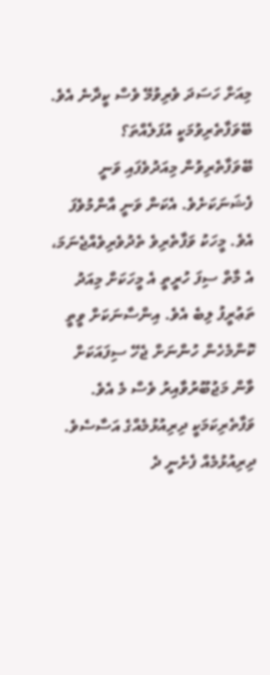މިއަށް ހަސަދަ ވެރިވުމޭ ވެސް ކީދާނެ އެވެ.
ބޭވަފާތެރިވުމަކީ އުފަލެއްތަ؟
ބޭވަފާތެރިވުން މިއަދުވެފައި ވަނީ ފެޝަނަކަށެވެ. އެކަން ވަނީ އާންމުވެފަ އެވެ. މީހަކު ވަފާތެރިވެ ތެދުވެރިވެއްޖެނަމަ، އެ މާތް ސިފަ ހުރީތީ އެ މީހަކަށް މިއަދު ތަޢުރީފު ލިބެ އެވެ. އިންސާނަކަށް ވީތީ ކޮންމެހެން ހުންނަށް ޖެހޭ ސިފައަކަށް ވާން މަޖުބޫރުވާއިރު ވެސް މެ އެވެ.
ވަފާތެރިކަމަކީ ދިރިއުޅުމެއްގެ އަސާސެވެ. ދިރިއުޅުމެއް ފެށެނީ ދެ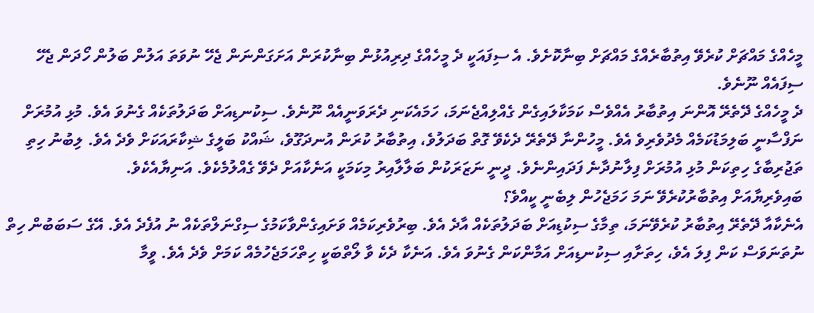މީހެއްގެ މައްޗަށް ކުރެވޭ އިތުބާރެއްގެ މައްޗަށް ބިނާކޮށެވެ. އެ ސިފައަކީ ދެ މީހެއްގެ ދިރިއުޅުން ބިނާކުރަން އަށަގަންނަން ޖެހޭ ނުވަތަ އަލުން ބަލުން ހޯދަން ޖެހޭ ސިފައެއް ނޫނެވެ.
ދެ މީހެއްގެ ދޭތެރޭ އޮންނަ އިތުބާރު އެއްވެސް ކަމަކާލައިގެން ގެއްލިއްޖެނަމަ، ހަމައެކަނި ދެރަވަނީއެއް ނޫނެވެ. ސިކުނޑިއަށް ބަދަލުތަކެއް ގެނުވަ އެވެ. މުޅި އުމުރަށް ނަފްސާނީ ބަލިމަޑުކަމެއް މެދުވެރިވެ އެވެ. މީހުންނާ ދޭތެރޭ ދެކެވޭ ގޮތް ބަދަލުވެ، އިތުބާރު ކުރަން އުނދަގޫވެ، ޝައްކު ބަލީގެ ޝިކާރައަކަށް ވެދެ އެވެ. ލިބުނު ހިތި ތަޖުރިބާގެ ހިތިކަން މުޅި އުމުރަށް ފިލާނުދާނެ ފަދައިންނެވެ. ދީނީ ނަޒަރަކުން ބަލާލާއިރު މިކަމަކީ އަނެކާއަށް ދެވޭ ގެއްލުމެކެވެ. އަނިޔާއެކެވެ.
ބައިވެރިޔާއަށް އިތުބާރުކުރެވޭ ނަމަ ހަމަޖެހުން ލިބެނީ ކީއްވެ؟
އެނެކާއާ ދޭތެރޭ އިތުބާރު ކުރެވޭނަމަ، ތިމާގެ ސިކުޑިއަށް ބަދަލުތަކެއް އާދެ އެވެ. ބިރުވެރިކަމެއް ވަށައިގެންވާކަމުގެ ސިގްނަލްތަކެއް ނު އުފެދެ އެވެ. އޭގެ ސަބަބުން ހިތް ނުތަނަވަސް ކަން ފިލަ އެވެ، ހިތަށާއި ސިކުނޑިއަށް އަމާންކަން ގެނުވަ އެވެ. އަނެކާ ދެކެ ވާ ލޯތްބަކީ ހިތްހަމަޖެހުމެއް ކަމަށް ވެދެ އެވެ. ވީމާ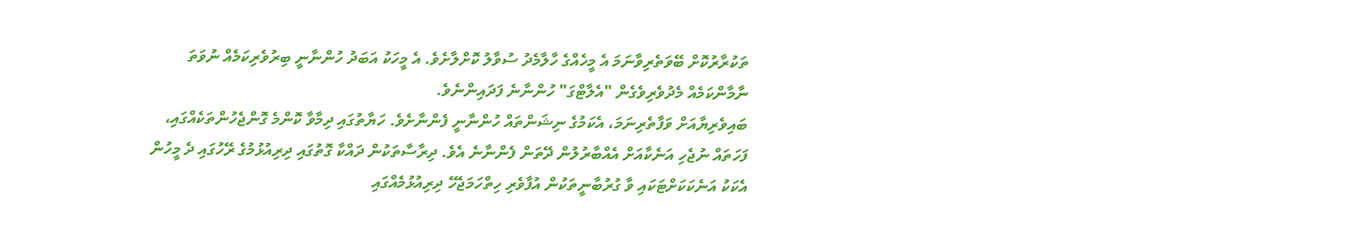ތަކުރާރުކޮށް ބޭވަތެރިވާނަމަ އެ މީހެއްގެ ހާލާމެދު ސުވާލު ކޮށްލާށެވެ. އެ މީހަކު އަބަދު ހުންނާނީ ބިރުވެރިކަމެއް ނުވަތަ ނާމާންކަމެއް މެދުވެރިވެގެން "އެލާޓްގަ" ހުންނާނެ ފަދައިންނެވެ.
ބައިވެރިޔާއަށް ވަފާތެރިނަމަ، އެކަމުގެ ނިޝަންތައް ހުންނާނީ ފެންނާށެވެ. ހަޔާތުގައި ދިމާވާ ކޮންމެ ގޮންޖެހުންތަކެއްގައި، ފަހަތައް ނުޖެހި އަނެކާއަށް އެއްބާރުލުން ދޭތަން ފެންނާނެ އެވެ. ދިރާސާތަކުން ދައްކާ ގޮތުގައި ދިރިއުޅުމުގެ ރޭހުގައި ދެ މީހުން އެކަކު އަނެކަކަށްޓަކައި ވާ ގުރުބާނީތަކުން އުފާވެރި ހިތްހަމަޖެހޭ ދިރިއުޅުމެއްގައި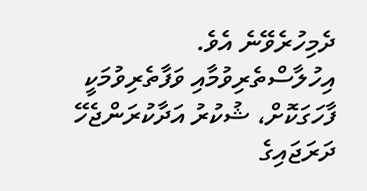ދެމިހުރެވޭނެ އެވެ.
އިހުލާސްތެރިވުމާއި ވަފާތެރިވުމަކީ ފާހަގަކޮށް، ޝުކުރު އަދާކުރަންޖެހޭ ދަރަޖައިގެ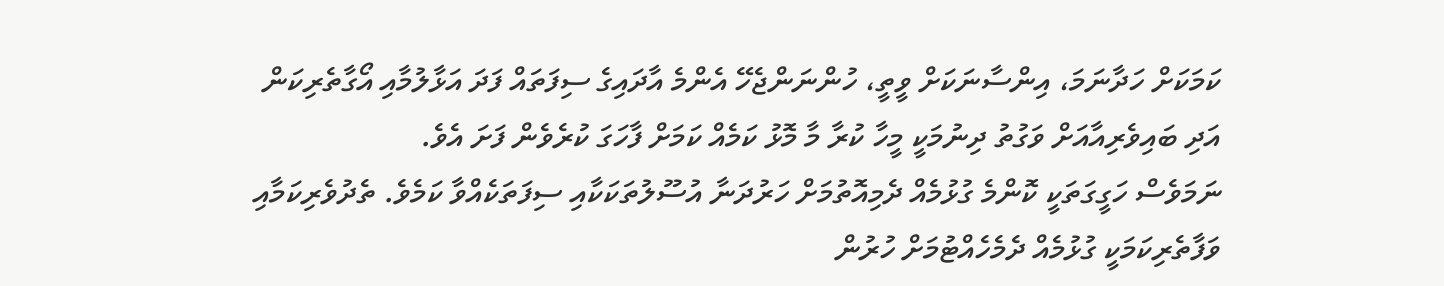ކަމަކަށް ހަދާނަމަ، އިންސާނަކަށް ވީތީ، ހުންނަންޖެހޭ އެންމެ އާދައިގެ ސިފަތައް ފަދަ އަޅާލުމާއި އޯގާތެރިކަން އަދި ބައިވެރިއާއަށް ވަގުތު ދިނުމަކީ މީހާ ކުރާ މާ މޮޅު ކަމެއް ކަމަށް ފާހަގަ ކުރެވެން ފަށަ އެވެ.
ނަމަވެސް ހަގީގަތަކީ ކޮންމެ ގުޅުމެއް ދެމިއޮތުމަށް ހަރުދަނާ އުސޫލުތަކަކާއި ސިފަތަކެއްވާ ކަމެވެ. ތެދުވެރިކަމާއި ވަފާތެރިކަމަކީ ގުޅުމެއް ދެމެހެއްޓުމަށް ހުރުން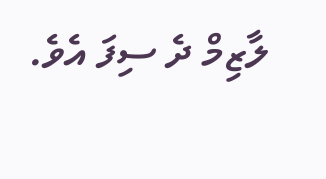ލާޒިމް ދެ ސިފަ އެވެ.